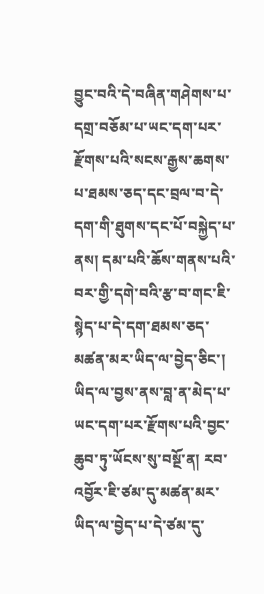བྱུང་བའི་དེ་བཞིན་གཤེགས་པ་དགྲ་བཅོམ་པ་ཡང་དག་པར་རྫོགས་པའི་སངས་རྒྱས་ཆགས་པ་ཐམས་ཅད་དང་བྲལ་བ་དེ་དག་གི་ཐུགས་དང་པོ་བསྐྱེད་པ་ནས། དམ་པའི་ཆོས་གནས་པའི་བར་གྱི་དགེ་བའི་རྩ་བ་གང་ཇི་སྙེད་པ་དེ་དག་ཐམས་ཅད་མཚན་མར་ཡིད་ལ་བྱེད་ཅིང་། ཡིད་ལ་བྱས་ནས་བླ་ན་མེད་པ་ཡང་དག་པར་རྫོགས་པའི་བྱང་ཆུབ་ཏུ་ཡོངས་སུ་བསྔོ་ན། རབ་འབྱོར་ཇི་ཙམ་དུ་མཚན་མར་ཡིད་ལ་བྱེད་པ་དེ་ཙམ་དུ་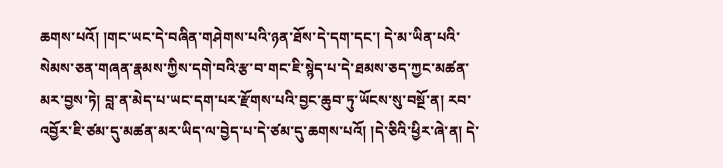ཆགས་པའོ། །གང་ཡང་དེ་བཞིན་གཤེགས་པའི་ཉན་ཐོས་དེ་དག་དང་། དེ་མ་ཡིན་པའི་སེམས་ཅན་གཞན་རྣམས་ཀྱིས་དགེ་བའི་རྩ་བ་གང་ཇི་སྙེད་པ་དེ་ཐམས་ཅད་ཀྱང་མཚན་མར་བྱས་ཏེ། བླ་ན་མེད་པ་ཡང་དག་པར་རྫོགས་པའི་བྱང་ཆུབ་ཏུ་ཡོངས་སུ་བསྔོ་ན། རབ་འབྱོར་ཇི་ཙམ་དུ་མཚན་མར་ཡིད་ལ་བྱེད་པ་དེ་ཙམ་དུ་ཆགས་པའོ། །དེ་ཅིའི་ཕྱིར་ཞེ་ན། དེ་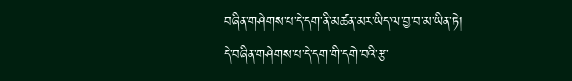བཞིན་གཤེགས་པ་དེ་དག་ནི་མཚན་མར་ཡིད་ལ་བྱ་བ་མ་ཡིན་ཏེ། དེ་བཞིན་གཤེགས་པ་དེ་དག་གི་དགེ་བའི་རྩ་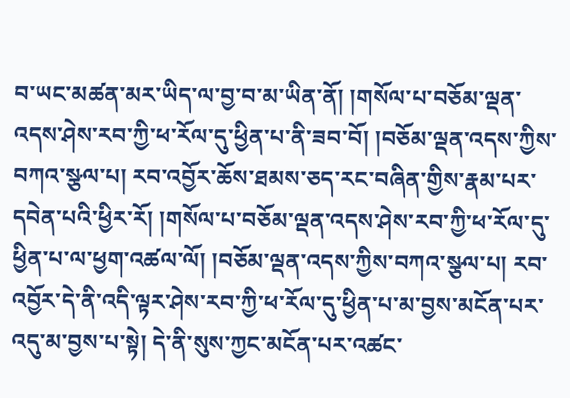བ་ཡང་མཚན་མར་ཡིད་ལ་བྱ་བ་མ་ཡིན་ནོ། །གསོལ་པ་བཅོམ་ལྡན་འདས་ཤེས་རབ་ཀྱི་ཕ་རོལ་དུ་ཕྱིན་པ་ནི་ཟབ་བོ། །བཅོམ་ལྡན་འདས་ཀྱིས་བཀའ་སྩལ་པ། རབ་འབྱོར་ཆོས་ཐམས་ཅད་རང་བཞིན་གྱིས་རྣམ་པར་དབེན་པའི་ཕྱིར་རོ། །གསོལ་པ་བཅོམ་ལྡན་འདས་ཤེས་རབ་ཀྱི་ཕ་རོལ་དུ་ཕྱིན་པ་ལ་ཕྱག་འཚལ་ལོ། །བཅོམ་ལྡན་འདས་ཀྱིས་བཀའ་སྩལ་པ། རབ་འབྱོར་དེ་ནི་འདི་ལྟར་ཤེས་རབ་ཀྱི་ཕ་རོལ་དུ་ཕྱིན་པ་མ་བྱས་མངོན་པར་འདུ་མ་བྱས་པ་སྟེ། དེ་ནི་སུས་ཀྱང་མངོན་པར་འཚང་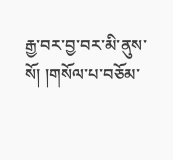རྒྱ་བར་བྱ་བར་མི་ནུས་སོ། །གསོལ་པ་བཅོམ་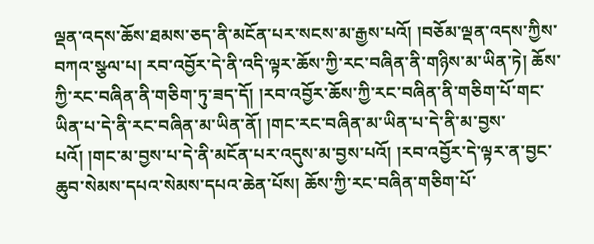ལྡན་འདས་ཆོས་ཐམས་ཅད་ནི་མངོན་པར་སངས་མ་རྒྱས་པའོ། །བཅོམ་ལྡན་འདས་ཀྱིས་བཀའ་སྩལ་པ། རབ་འབྱོར་དེ་ནི་འདི་ལྟར་ཆོས་ཀྱི་རང་བཞིན་ནི་གཉིས་མ་ཡིན་ཏེ། ཆོས་ཀྱི་རང་བཞིན་ནི་གཅིག་ཏུ་ཟད་དོ། །རབ་འབྱོར་ཆོས་ཀྱི་རང་བཞིན་ནི་གཅིག་པོ་གང་ཡིན་པ་དེ་ནི་རང་བཞིན་མ་ཡིན་ནོ། །གང་རང་བཞིན་མ་ཡིན་པ་དེ་ནི་མ་བྱས་པའོ། །གང་མ་བྱས་པ་དེ་ནི་མངོན་པར་འདུས་མ་བྱས་པའོ། །རབ་འབྱོར་དེ་ལྟར་ན་བྱང་ཆུབ་སེམས་དཔའ་སེམས་དཔའ་ཆེན་པོས། ཆོས་ཀྱི་རང་བཞིན་གཅིག་པོ་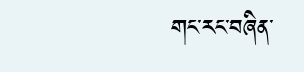གང་རང་བཞིན་